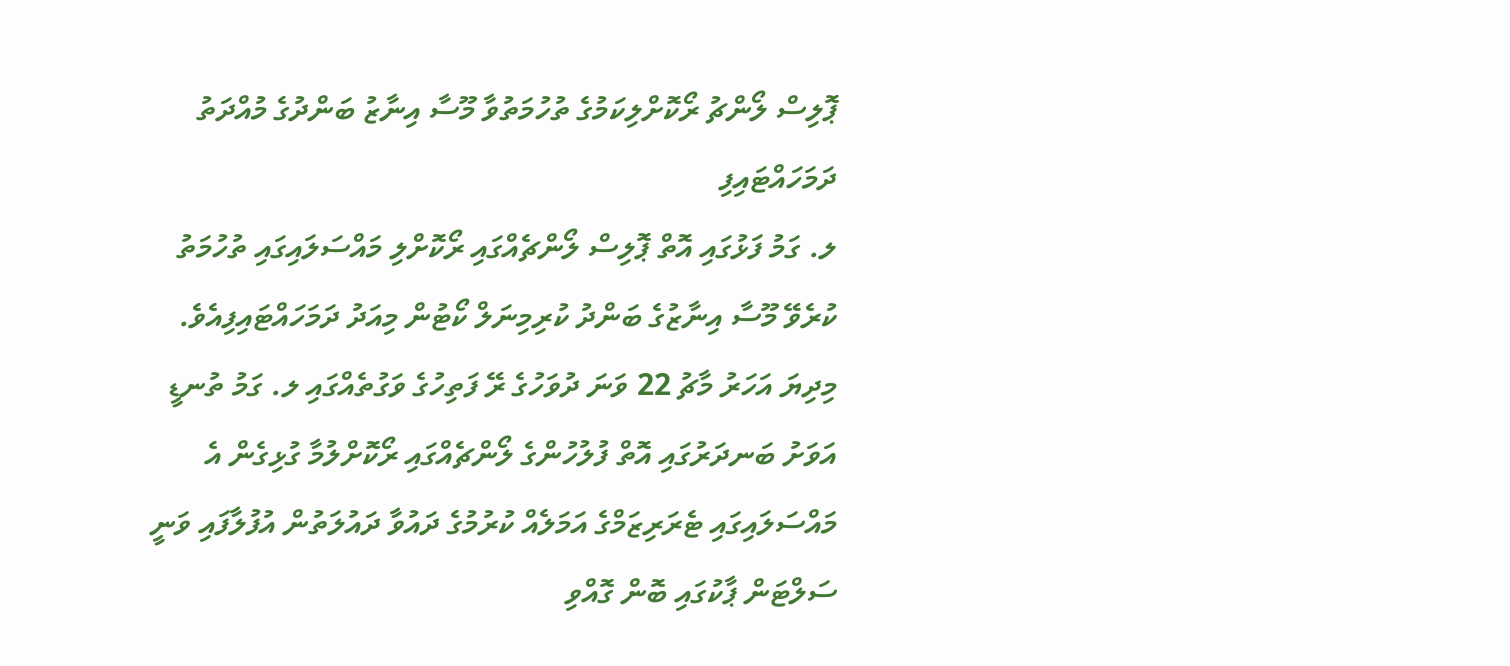ޕޮލިސް ލޯންޗު ރޯކޮށްލިކަމުގެ ތުހުމަތުވާ މޫސާ އިނާޒު ބަންދުގެ މުއްދަތު ދަމަހައްޓައިފި
ލ. ގަމު ފަޅުގައި އޮތް ޕޮލިސް ލޯންޗެއްގައި ރޯކޮށްލި މައްސަލައިގައި ތުހުމަތު ކުރެވޭ މޫސާ އިނާޒުގެ ބަންދު ކުރިމިނަލް ކޯޓުން މިއަދު ދަމަހައްޓައިފިއެވެ.
މިދިޔަ އަހަރު މާޗު 22 ވަނަ ދުވަހުގެ ރޭ ފަތިހުގެ ވަގުތެއްގައި ލ. ގަމު ތުނޑީ އަވަށު ބަނދަރުގައި އޮތް ފުލުހުންގެ ލޯންޗެއްގައި ރޯކޮށްލުމާ ގުޅިގެން އެ މައްސަލައިގައި ޓެރަރިޒަމްގެ އަމަލެއް ކުރުމުގެ ދައުވާ ދައުލަތުން އުފުލާފައި ވަނީ ސަލްޓަން ޕާކުގައި ބޮން ގޮއްވި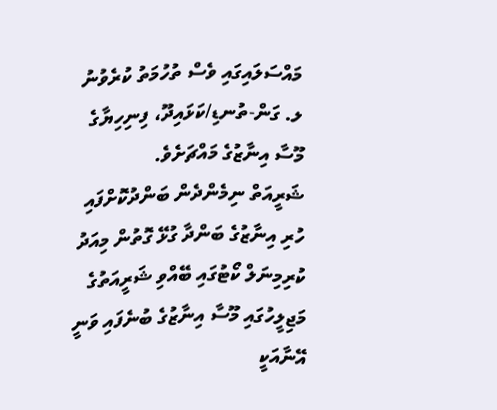މައްސަލައިގައި ވެސް ތުހުމަތު ކުރެވުނު ލ. ގަން-ތުނޑި/ކަޅައިދޫ، ފިނިހިޔާގެ މޫސާ އިނާޒުގެ މައްޗަށެވެ.
ޝަރީއަތް ނިމެންދެން ބަންދުކޮށްފައި ހުރި އިނާޒުގެ ބަންދާ ގުޅޭ ގޮތުން މިއަދު ކުރިމިނަލް ކޯޓުގައި ބޭއްވި ޝަރީއަތުގެ މަޖިލީހުގައި މޫސާ އިނާޒުގެ ބުނެފައި ވަނީ އޭނާއަކީ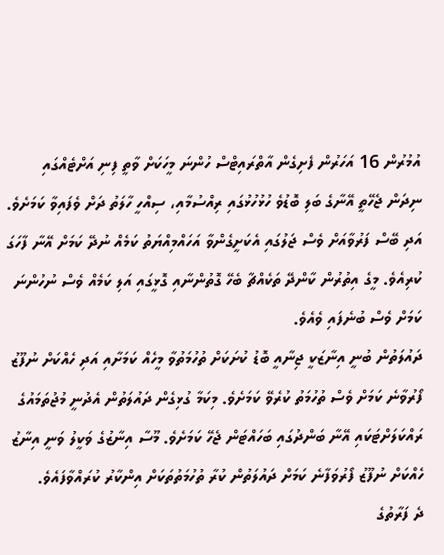އުމުރުން 16 އަހަރުން ފެށިގެން އާތްރައިޓްސް ހުންނަ މީހަކަށް ވާތީ ފިނި އަށްޓެއްގައި ނިދަން ޖެހޭތީ އޭނާގެ ބަލި ބޮޑުވެ ހުޅުހުޅުގައި ރިއްސުމާއި، ސިއްހީ ހާލަތު ދަށް ވެފައިވާ ކަމަށެވެ. އަދި ބޭސް ފަރުވާއަށް ވެސް ޖަލުގައި އެކަށީގެންވާ އަހައްމިއްޔަތު ކަމެއް ނުދޭ ކަމަށް އޭނާ ފާހަގަ ކުރިއެވެ. މީގެ އިތުރުން ކާންދޭ ތަކެއްޗާ ބެހޭ ގޮތުންނާއި ގޮޅީގައި އަލި ކަމެއް ވެސް ނުހުންނަ ކަމަށް ވެސް ބުނެފައި ވެއެވެ.
ދައުލަތުން ބުނީ އިނާޒަކީ ޖިނާއީ ބޮޑު ކުށަކަށް ތުހުމަތުވާ މީހެއް ކަމަށާއި އަދި ހެއްކަށް ނުފޫޒު ފޯރުވާނެ ކަމަށް ވެސް ތުހުމަތު ކުރެވޭ ކަމަށެވެ. މިކަމާ ގުޅިގެން ދައުލަތުން އެދުނީ މުޖުތަމައުގެ ރައްކަލަށްޓަކައި އޭނާ ބަންދުގައި ބަހައްޓަން ޖެހޭ ކަމަށެވެ. މޫސާ އިނާޒުގެ ވަކީލު ވަނީ އިނާޒު ހެއްކަށް ނުފޫޒު ފޯރުވަފާނެ ކަމަށް ދައުލަތުން ކުރާ ތުހުމަތުތަކަށް އިންކާރު ކުރައްވާފައެވެ.
ދެ ފަރާތުގެ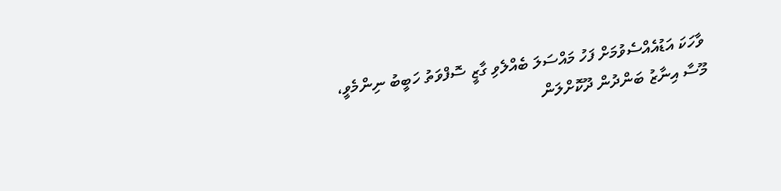ވާހަކަ އަޑުއެއްސެވުމަށް ފަހު މައްސަލަ ބެއްލެވި ގާޒީ ސޮފްވަތު ހަބީބު ނިންމެވީ، މޫސާ އިނާޒު ބަންދުން ދޫކޮށްލަން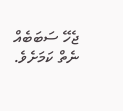ޖެހޭ ސަބަބެއް ނެތް ކަމަށެވެ.